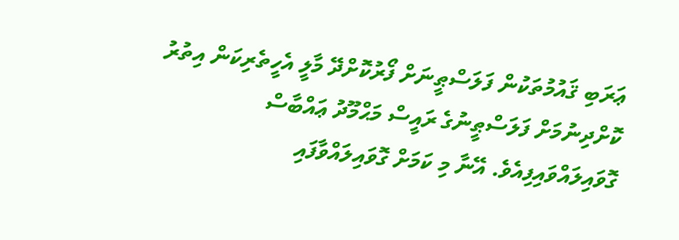ޢަރަބި ޤައުމުތަކުން ފަލަސްޠީނަށް ފޯރުކޮށްދޭ މާލީ އެހީތެރިކަން އިތުރު ކޮށްދިނުމަށް ފަލަސްޠީނުގެ ރައީސް މަޙްމޫދު ޢައްބާސް ގޮވައިލައްވައިފިއެވެ. އޭނާ މި ކަމަށް ގޮވައިލައްވާފައި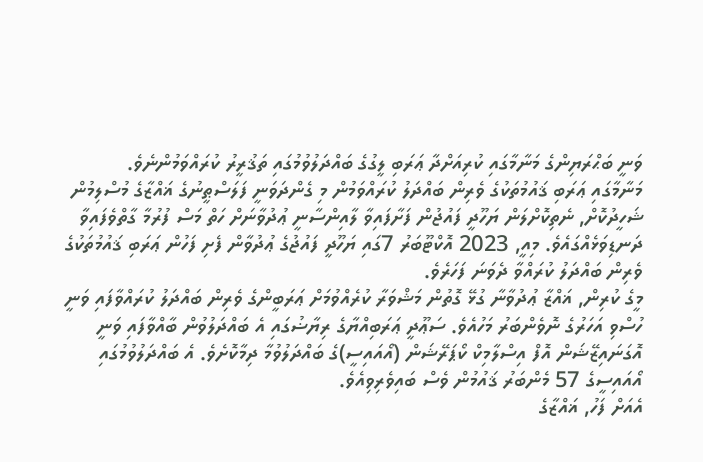ވަނީ ބަޙްރަޔިންގެ މަނާމާގައި ކުރިއަށްދާ ޢަރަބި ލީގުގެ ބައްދަލުވުމުގައި ތަޤުރީރު ކުރައްވަމުންނެވެ.
މަނާމާގައި ޢަރަބި ޤައުމުތަކުގެ ވެރިން ބައްދަލު ކުރައްވަމުން މި ގެންދަވަނީ ފަލަސްޠީނުގެ ޣައްޒާގެ މުސްލިމުން ޝަހީދުކޮށް, ނެތިކޮށްލަން ޔަހޫދީ ފައުޖުން ފަށާފައިވާ ލާއިންސާނީ ޢުދުވާނަށް ހަތް މަސް ފުރުމާ ގާތްވެފައިވާ ދަނޑިވަޅެއްގައެވެ. މިއީ, 2023 އޮކްޓޫބަރު 7ގައި ޔަހޫދީ ފައުޖުގެ ޢުދުވާން ފެށި ފަހުން ޢަރަބި ޤައުމުތަކުގެ ވެރިން ބައްދަލު ކުރައްވާ ދެވަނަ ފަހަރެވެ.
މީގެ ކުރިން, ޣައްޒާ ޢުދުވާނާ ގުޅޭ ގޮތުން މަޝްވަރާ ކުރެއްވުމަށް ޢަރަބީންގެ ވެރިން ބައްދަލު ކުރައްވާފައި ވަނީ ހުސްވި އަހަރުގެ ނޮވެންބަރު މަހުއެވެ. ސަޢޫދީ ޢަރަބިއްޔާގެ ރިޔާޟުގައި އެ ބައްދަލުވުން ބާއްވާފައި ވަނީ އޮގަނައިޒޭޝަން އޮފް އިސްލާމިކް ކޯޕަރޭޝަން (އޯއައިސީ)ގެ ބައްދަލުވުމާ ދިމާކޮށެވެ. އެ ބައްދަލުވުމުގައި އޯއައިސީގެ 57 މެންބަރު ޤައުމުން ވެސް ބައިވެރިވިއެވެ.
އެއަށް ފަހު, ޣައްޒާގެ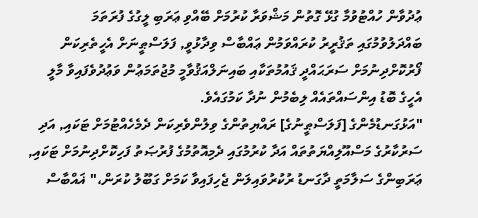ޢުދުވާން ހުއްޓުވުމާ ގުޅޭ ގޮތުން މަޝްވަރާ ކުރުމަށް ބޭއްވި ޢަރަބި ލީގުގެ ފުރަތަމަ ބައްދަލުވުމުގައި ތަޤުރީރު ކުރައްވަމުން ޢައްބާސް ވިދާޅުވީ, ފަލަސްޠީނަށް އެހީތެރިކަން ފޯރުކޮށްދިނުމަށް ސަރަޙައްދީ ޤައުމުތަކާއި ބައިނަލްއަޤުވާމީ މުޖުތަމަޢުން ވަޢުދުވެފައިވާ މާލީ އެހީގެ ބޮޑު އިންސައްތައެއް ލިބެމުން ނުދާ ކަމުގައެވެ.
"އަޅުގަނޑުމެންގެ [ފަލަސްޠީނުގެ] ރައްޔިތުންގެ ވިލުންވެރިކަން ދެމެހެއްޓުމަށް ޓަކައި, އަދި ސަރުކާރުގެ މަސްއޫލިއްޔަތުތައް އަދާ ކުރުމުގައި ދެމިއޮތުމުގެ ފުރުޞަތު ފަހިކޮށްދިނުމަށް ޓަކައި, ޢަރަބިންގެ ސަލާމަތީ ދާގަނޑު ރުކުރުވައިލަން ޖެހިފައިވާ ކަމަށް ގަބޫލު ކުރަން،" ޣައްބާސް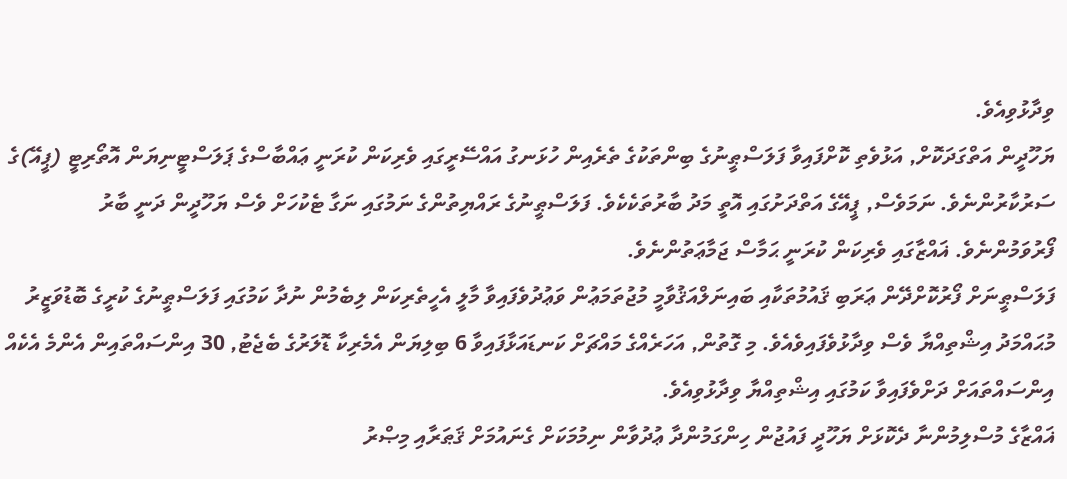ވިދާޅުވިއެވެ.
ޔަހޫދީން އަތްގަދަކޮށް, އަޅުވެތި ކޮށްފައިވާ ފަލަސްޠީނުގެ ބިންތަކުގެ ތެރެއިން ހުޅަނގު އައްސޭރީގައި ވެރިކަން ކުރަނީ ޢައްބާސްގެ ޕަލަސްޓީނިޔަން އޮތޯރިޓީ (ޕީއޭ)ގެ ސަރުކާރުންނެވެ. ނަމަވެސް, ޕީއޭގެ އަތްދަށުގައި އޮތީ މަދު ބާރުތަކެކެވެ. ފަލަސްޠީނުގެ ރައްޔިތުންގެ ނަމުގައި ނަގާ ޓެކުހަށް ވެސް ޔަހޫދީން ދަނީ ބާރު ފޯރުވަމުންނެވެ. ޣައްޒާގައި ވެރިކަން ކުރަނީ ޙަމާސް ޖަމާޢަތުންނެވެ.
ފަލަސްޠީނަށް ފޯރުކޮށްދޭން ޢަރަބި ޤައުމުތަކާއި ބައިނަލްއަޤުވާމީ މުޖުތަމަޢުން ވަޢުދުވެފައިވާ މާލީ އެހީތެރިކަން ލިބެމުން ނުދާ ކަމުގައި ފަލަސްޠީނުގެ ކުރީގެ ބޮޑުވަޒީރު މުޙައްމަދު އިޝްތިއްޔާ ވެސް ވިދާޅުވެފައިވެއެވެ. މި ގޮތުން, އަހަރެއްގެ މައްޗަށް ކަނޑައަޅާފައިވާ 6 ބިލިޔަން އެމެރިކާ ޑޮލަރުގެ ބެޖެޓު, 30 އިންސައްތައިން އެންމެ އެކެއް އިންސައްތައަށް ދަށްވެފައިވާ ކަމުގައި އިޝްތިއްޔާ ވިދާޅުވިއެވެ.
ޣައްޒާގެ މުސްލިމުންނާ ދެކޮޅަށް ޔަހޫދީ ފައުޖުން ހިންގަމުންދާ ޢުދުވާން ނިމުމަކަށް ގެނައުމަށް ޤަޠަރާއި މިޞްރު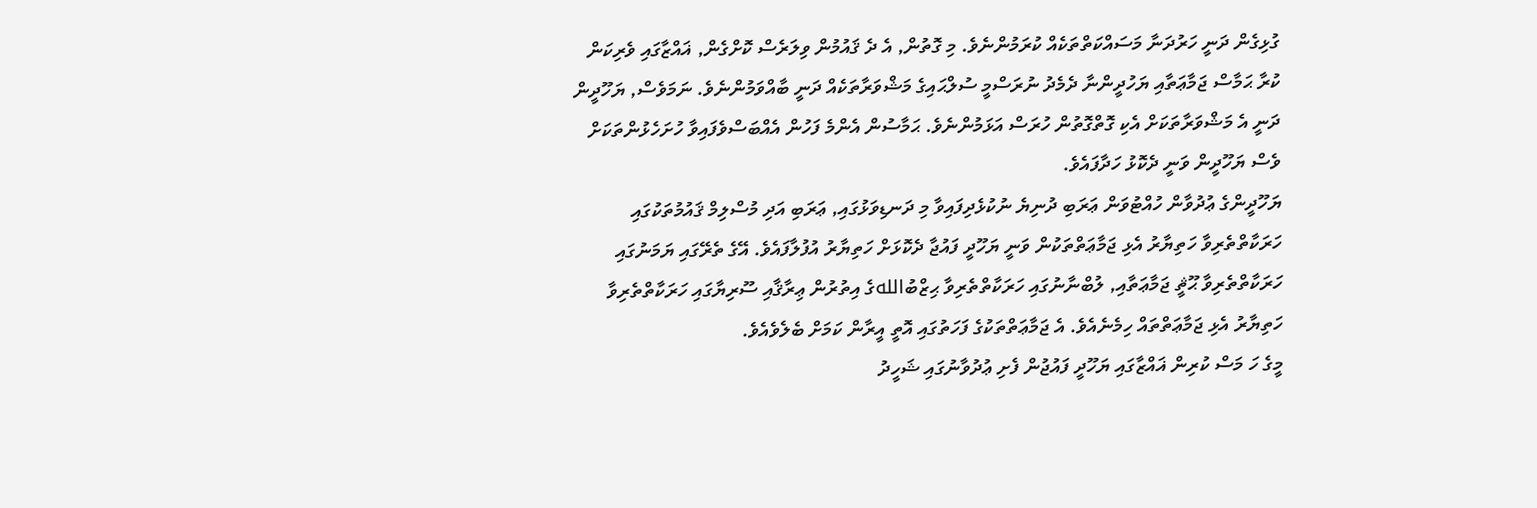ގުޅިގެން ދަނީ ހަރުދަނާ މަސައްކަތްތަކެއް ކުރަމުންނެވެ. މި ގޮތުން, އެ ދެ ޤައުމުން ވިލަރެސް ކޮށްގެން, ޣައްޒާގައި ވެރިކަން ކުރާ ޙަމާސް ޖަމާޢަތާއި ޔަހުދީންނާ ދެމެދު ނުރަސްމީ ސުލްޙައިގެ މަޝްވަރާތަކެއް ދަނީ ބާއްވަމުންނެވެ. ނަމަވެސް, ޔަހޫދީން ދަނީ އެ މަޝްވަރާތަކަށް އެކި ގޮތްގޮތުން ހުރަސް އަޅަމުންނެވެ. ޙަމާސުން އެންމެ ފަހުން އެއްބަސްވެފައިވާ ހުށަހެޅުންތަކަށް ވެސް ޔަހޫދީން ވަނީ ދެކޮޅު ހަދާފައެވެ.
ޔަހޫދީންގެ ޢުދުވާން ހުއްޓުވަން ޢަރަބި ދުނިޔެ ނުކުޅެދިފައިވާ މި ދަނޑިވަޅުގައި, ޢަރަބި އަދި މުސްލިމް ޤައުމުތަކުގައި ހަރަކާތްތެރިވާ ހަތިޔާރު އެޅި ޖަމާޢަތްތަކުން ވަނީ ޔަހޫދީ ފައުޖާ ދެކޮޅަށް ހަތިޔާރު އުފުލާފައެވެ. އޭގެ ތެރޭގައި ޔަމަނުގައި ހަރަކާތްތެރިވާ ޙޫޘީ ޖަމާޢަތާއި, ލުބްނާނުގައި ހަރަކާތްތެރިވާ ޙިޒްބުاللهގެ އިތުރުން ޢިރާޤާއި ސޫރިޔާގައި ހަރަކާތްތެރިވާ ހަތިޔާރު އެޅި ޖަމާޢަތްތައް ހިމެނެއެވެ. އެ ޖަމާޢަތްތަކުގެ ފަހަތުގައި އޮތީ އީރާން ކަމަށް ބެލެވެއެވެ.
މީގެ ހަ މަސް ކުރިން ޣައްޒާގައި ޔަހޫދީ ފައުޖުން ފެށި ޢުދުވާނުގައި ޝަހީދު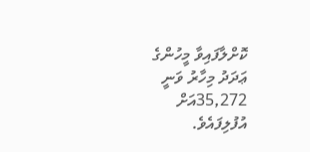ކޮށްލާފައިވާ މީހުންގެ ޢަދަދު މިހާރު ވަނީ 35,272އަށް އުފުލިފައެވެ.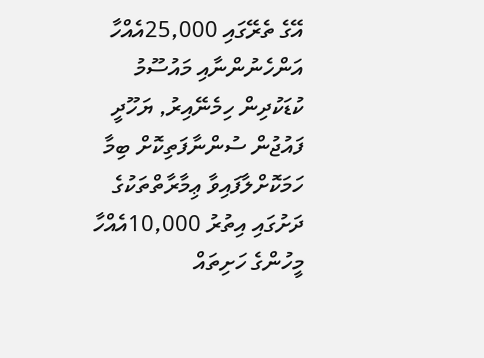އޭގެ ތެރޭގައި 25,000އެއްހާ އަންހެނުންނާއި މައުސޫމު ކުޑަކުދިން ހިމެނޭއިރު, ޔަހޫދީ ފައުޖުން ސުންނާފަތިކޮށް ބިމާ ހަމަކޮށްލާފައިވާ ޢިމާރާތްތަކުގެ ދަށުގައި އިތުރު 10,000އެއްހާ މީހުންގެ ހަށިތައް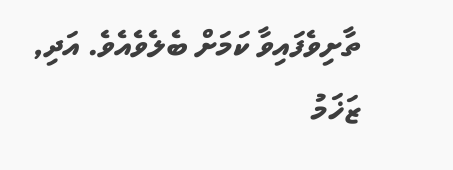ތާށިވެފައިވާ ކަމަށް ބެލެވެއެވެ. އަދި, ޒަޚަމު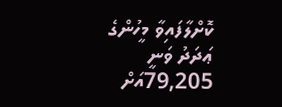ކޮށްލާފައިވާ މީހުންގެ ޢަދަދު ވަނީ 79,205އަށް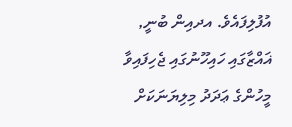އުފުލިފައެވެ. އދއިން ބުނީ, ޣައްޒާގައި ހައިހޫނުގައި ޖެހިފައިވާ މީހުންގެ ޢަދަދު މިލިޔަނަކަށް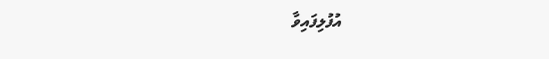އުފުލިފައިވާ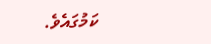ކަމުގައެވެ.